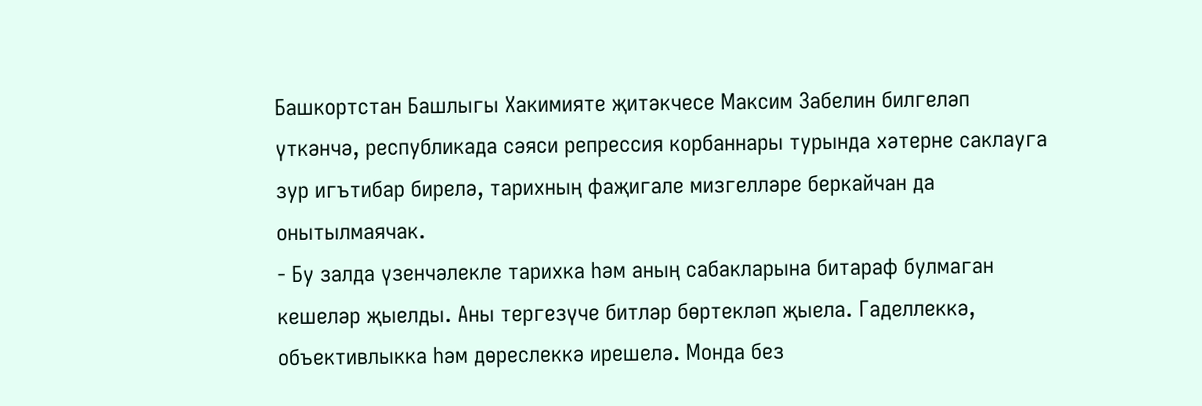Башкортстан Башлыгы Хакимияте җитәкчесе Максим Забелин билгеләп үткәнчә, республикада сәяси репрессия корбаннары турында хәтерне саклауга зур игътибар бирелә, тарихның фаҗигале мизгелләре беркайчан да онытылмаячак.
- Бу залда үзенчәлекле тарихка һәм аның сабакларына битараф булмаган кешеләр җыелды. Аны тергезүче битләр бөртекләп җыела. Гаделлеккә, объективлыкка һәм дөреслеккә ирешелә. Монда без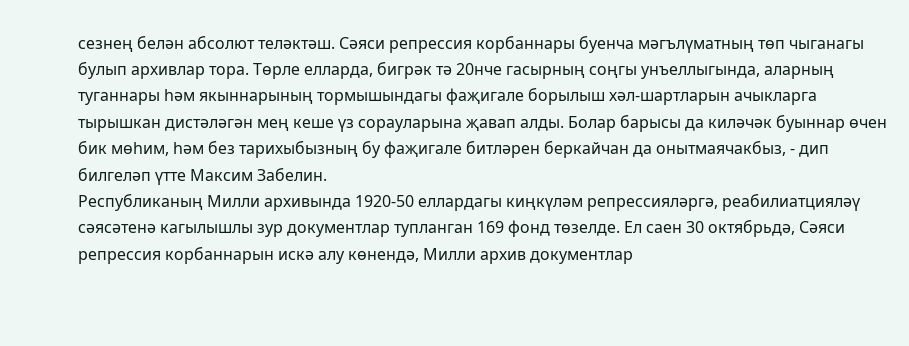сезнең белән абсолют теләктәш. Сәяси репрессия корбаннары буенча мәгълүматның төп чыганагы булып архивлар тора. Төрле елларда, бигрәк тә 20нче гасырның соңгы унъеллыгында, аларның туганнары һәм якыннарының тормышындагы фаҗигале борылыш хәл-шартларын ачыкларга тырышкан дистәләгән мең кеше үз сорауларына җавап алды. Болар барысы да киләчәк буыннар өчен бик мөһим, һәм без тарихыбызның бу фаҗигале битләрен беркайчан да онытмаячакбыз, - дип билгеләп үтте Максим Забелин.
Республиканың Милли архивында 1920-50 еллардагы киңкүләм репрессияләргә, реабилиатцияләү сәясәтенә кагылышлы зур документлар тупланган 169 фонд төзелде. Ел саен 30 октябрьдә, Сәяси репрессия корбаннарын искә алу көнендә, Милли архив документлар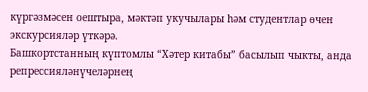күргәзмәсен оештыра, мәктәп укучылары һәм студентлар өчен экскурсияләр үткәрә.
Башкортстанның күптомлы “Хәтер китабы” басылып чыкты, анда репрессияләнүчеләрнең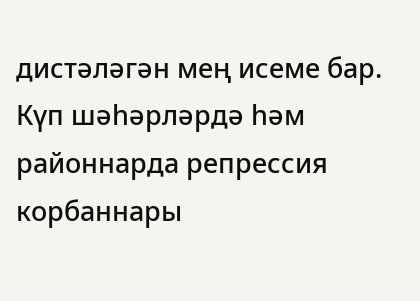дистәләгән мең исеме бар. Күп шәһәрләрдә һәм районнарда репрессия корбаннары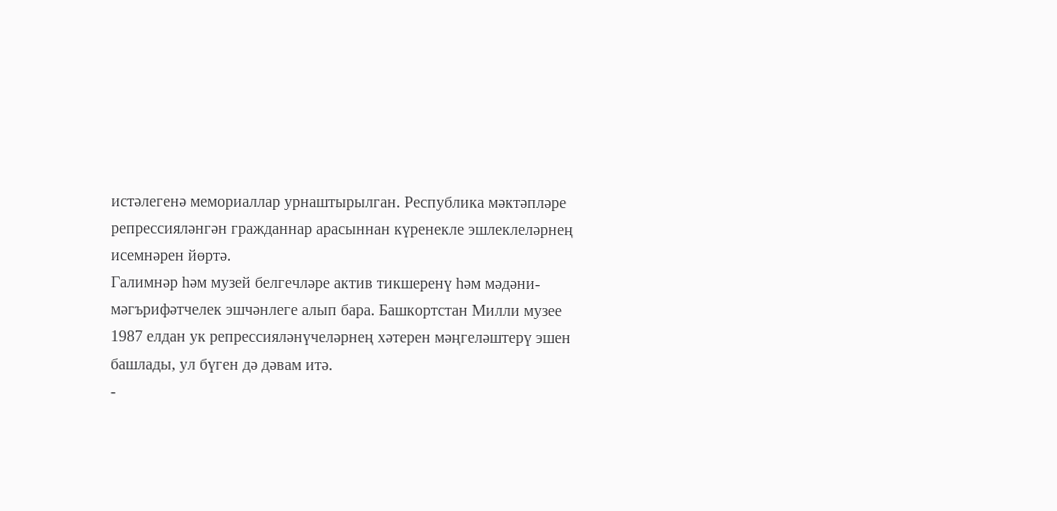истәлегенә мемориаллар урнаштырылган. Республика мәктәпләре репрессияләнгән гражданнар арасыннан күренекле эшлеклеләрнең исемнәрен йөртә.
Галимнәр һәм музей белгечләре актив тикшеренү һәм мәдәни-мәгърифәтчелек эшчәнлеге алып бара. Башкортстан Милли музее 1987 елдан ук репрессияләнүчеләрнең хәтерен мәңгеләштерү эшен башлады, ул бүген дә дәвам итә.
-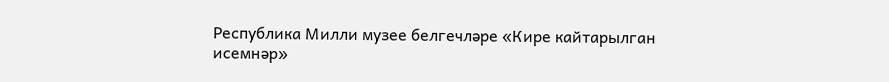Республика Милли музее белгечләре «Кире кайтарылган исемнәр»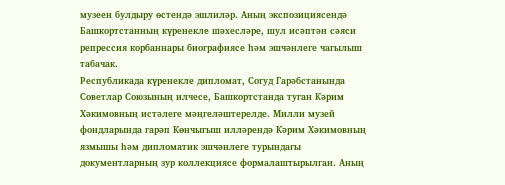музеен булдыру өстендә эшлиләр. Аның экспозициясендә Башкортстанның күренекле шәхесләре, шул исәптән сәяси репрессия корбаннары биографиясе һәм эшчәнлеге чагылыш табачак.
Республикада күренекле дипломат, Согуд Гарәбстанында Советлар Союзының илчесе, Башкортстанда туган Кәрим Хәкимовның истәлеге мәңгеләштерелде. Милли музей фондларында гарәп Көнчыгыш илләрендә Кәрим Хәкимовның язмышы һәм дипломатик эшчәнлеге турындагы документларның зур коллекциясе формалаштырылган. Аның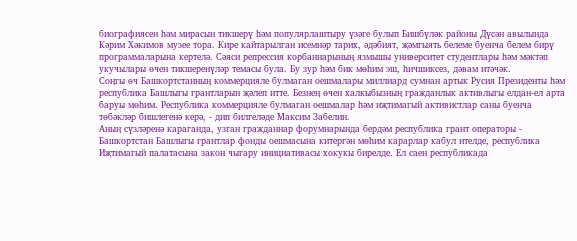биографиясен һәм мирасын тикшерү һәм популярлаштыру үзәге булып Бишбүләк районы Дүсән авылында Кәрим Хәкимов музее тора. Кире кайтарылган исемнәр тарих, әдәбият, җәмгыять белеме буенча белем бирү программаларына кертелә. Сәяси репрессия корбаннарының язмышы университет студентлары һәм мәктәп укучылары өчен тикшеренүләр темасы була. Бу зур һәм бик мөһим эш, һичшиксез, дәвам итәчәк.
Соңгы өч Башкортстанның коммерцияле булмаган оешмалары миллиард сумнан артык Русия Президенты һәм республика Башлыгы грантларын җәлеп итте. Безнең өчен халкыбызның гражданлык активлыгы елдан-ел арта баруы мөһим. Республика коммерцияле булмаган оешмалар һәм иҗтимагый активистлар саны буенча төбәкләр бишлегенә керә, - дип билгеләде Максим Забелин.
Аның сүзләренә караганда, узган гражданнар форумнарында бердәм республика грант операторы - Башкортстан Башлыгы грантлар фонды оешмасына китергән мөһим карарлар кабул ителде, республика Иҗтимагый палатасына закон чыгару инициативасы хокукы бирелде. Ел саен республикада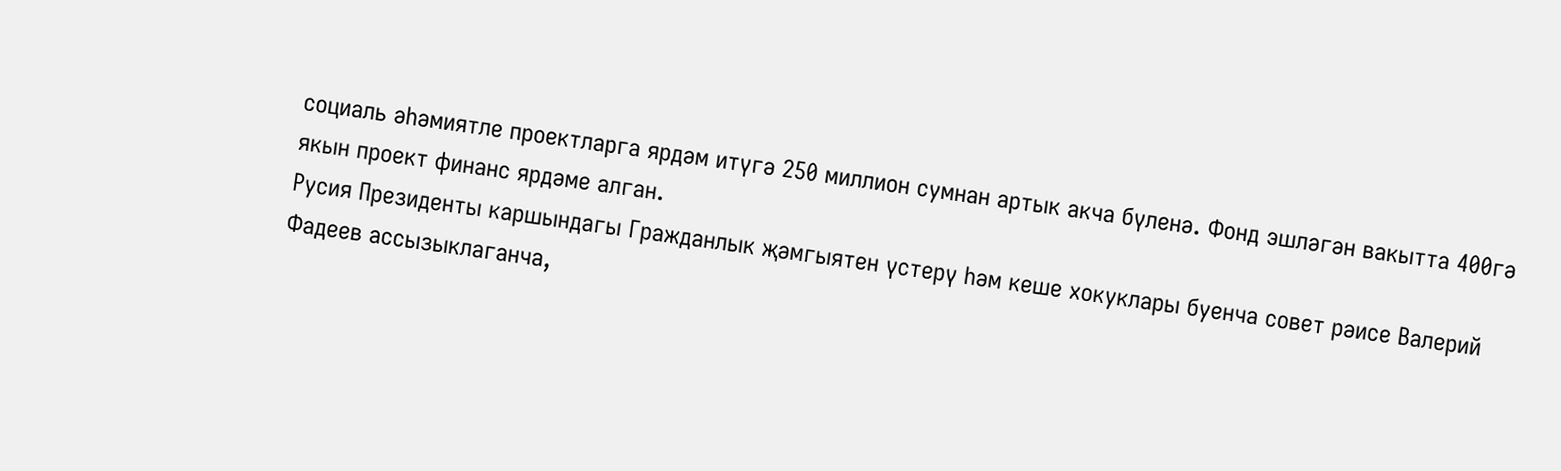социаль әһәмиятле проектларга ярдәм итүгә 250 миллион сумнан артык акча бүленә. Фонд эшләгән вакытта 400гә якын проект финанс ярдәме алган.
Русия Президенты каршындагы Гражданлык җәмгыятен үстерү һәм кеше хокуклары буенча совет рәисе Валерий Фадеев ассызыклаганча,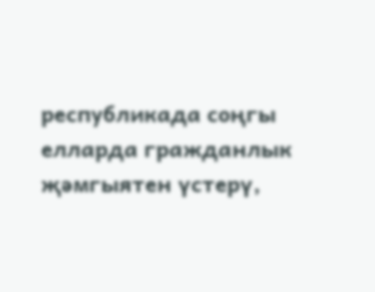республикада соңгы елларда гражданлык җәмгыятен үстерү,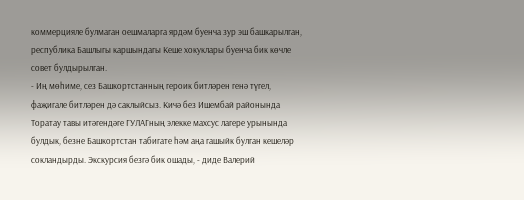коммерцияле булмаган оешмаларга ярдәм буенча зур эш башкарылган, республика Башлыгы каршындагы Кеше хокуклары буенча бик көчле совет булдырылган.
- Иң мөһиме, сез Башкортстанның героик битләрен генә түгел, фаҗигале битләрен дә саклыйсыз. Кичә без Ишембай районында Торатау тавы итәгендәге ГУЛАГның элекке махсус лагере урынында булдык, безне Башкортстан табигате һәм аңа гашыйк булган кешеләр сокландырды. Экскурсия безгә бик ошады, - диде Валерий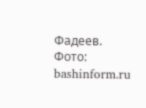Фадеев.
Фото: bashinform.ru